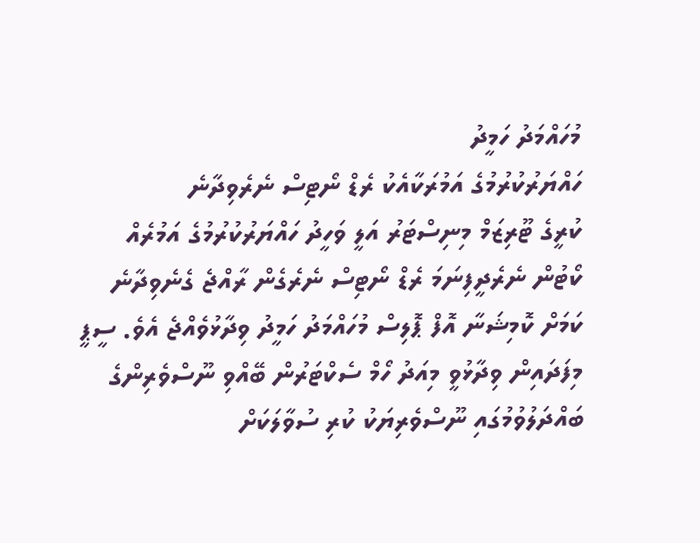މުހައްމަދު ހަމީދު
ހައްޔަރުކުރުމުގެ އަމުރަކާއެކު ރެޑް ނޯޓިސް ނެރެވިދާނެ
ކުރީގެ ޓޫރިޒަމް މިނިސްޓަރު އަލީ ވަހީދު ހައްޔަރުކުރުމުގެ އަމުރެއް ކޯޓުން ނެރެދީފިނަމަ ރެޑް ނޯޓިސް ނެރެގެން ރާއްޖެ ގެނެވިދާނެ ކަމަށް ކޮމިޝަނާ އޮފް ޕޮލިސް މުހައްމަދު ހަމީދު ވިދާޅުވެއްޖެ އެވެ. ސީޕީ މިފަދައިން ވިދާޅުވީ މިއަދު ހޯމް ސެކްޓަރުން ބޭއްވި ނޫސްވެރިންގެ ބައްދަލުވުމުގައި ނޫސްވެރިޔަކު ކުރި ސުވާލަކަށް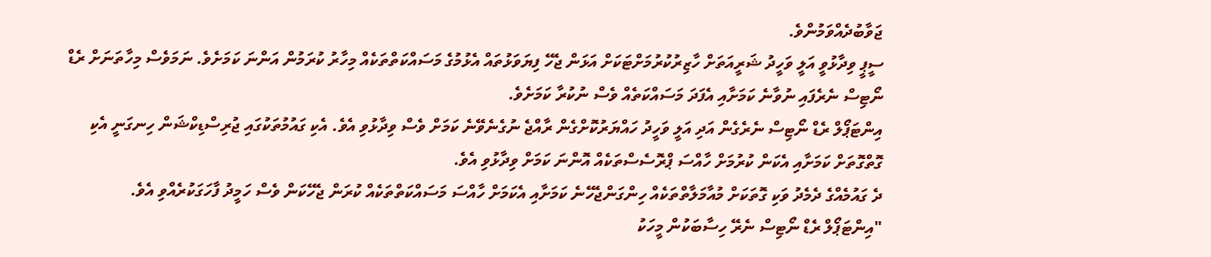ޖަވާބުދެއްވަމުންވެ.
ސީޕީ ވިދާޅުވީ އަލީ ވަހީދު ޝަރީއަތަށް ހާޒިރުކުރުމަށްޓަކަށް އަޅަން ޖެހޭ ފިޔަވަޅުތައް އެޅުމުގެ މަސައްކަތްތަކެއް މިހާރު ކުރަމުން އަންނަ ކަމަށެވެ. ނަމަވެސް މިހާތަނަށް ރެޑް ނޯޓިސް ނެރެފައި ނުވާނެ ކަމަށާއި އެފަދަ މަސައްކަތެއް ވެސް ނުކުރާ ކަމަށެވެ.
އިންޓަޕޯލް ރެޑް ނޯޓިސް ނެރެގެން އަދި އަލީ ވަހީދު ހައްޔަރުކޮށްގެން ރާއްޖެ ނުގެނެވޭނެ ކަމަށް ވެސް ވިދާޅުވި އެވެ. އެކި ގައުމުތަކުގައި ޖުރިސްޑިކްޝަން ހިނގަނީ އެކި ގޮތްގޮތަށް ކަމަށާއި އެކަން ކުރުމަށް ހާއްސަ ޕްރޮސެސްތަކެއް އޮންނަ ކަމަށް ވިދާޅުވި އެވެ.
ދެ ގައުމެއްގެ ދެމެދު ވަކި ގޮތަކަށް މުއާމަލާތްތަކެއް ހިންގަންޖެހޭނެ ކަމަށާއި އެކަމަށް ހާއްސަ މަސައްކަތްތަކެއް ކުރަން ޖެހޭކަން ވެސް ހަމީދު ފާހަގަކުރެއްވި އެވެ.
"އިންޓަޕޯލް ރެޑް ނޯޓިސް ނެރޭ ހިސާބަކުން މީހަކު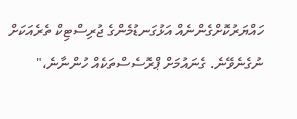ހައްޔަރުކޮށްގެންނެއް އަޅުގަނޑުމެންގެ ޖުރިސްޓިކް ތެރެއަކަށް ނުގެނެވޭނެ. ގެނައުމަށް ޕްރޮސެސްތަކެއް ހުންނާނެ،"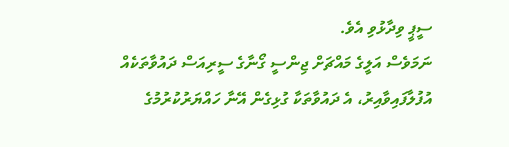ސީޕީ ވިދާޅުވި އެވެ.
ނަމަވެސް އަލީގެ މައްޗަށް ޖިންސީ ގޯނާގެ ސީރިއަސް ދައުވާތަކެއް އުފުލާފައިވާއިރު، އެ ދައުވާތަކާ ގުޅިގެން އޭނާ ހައްޔަރުކުރުމުގެ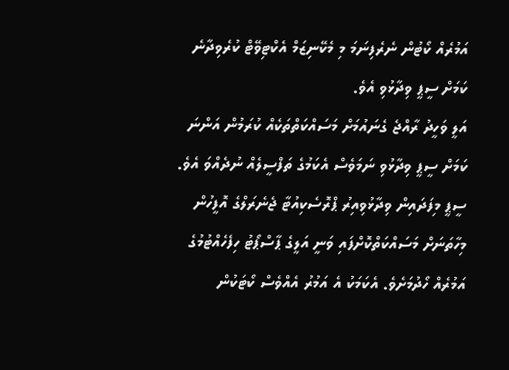އަމުރެއް ކޯޓުން ނެރެފިނަމަ މި މެކޭނިޒަމް އެކްޓިވޭޓް ކުރެވިދާނެ ކަމަށް ސީޕީ ވިދާޅުވި އެވެ.
އަލީ ވަހީދު ރާއްޖެ ގެނައުމަށް މަސައްކަތްތަކެއް ކުރަމުން އަންނަ ކަމަށް ސީޕީ ވިދާޅުވި ނަމަވެސް އެކަމުގެ ތަފްސީލެއް ނުދެއްވަ އެވެ.
ސީޕީ މިފަދައިން ވިދާޅުވިއިރު ޕްރޮސެކިއުޓާ ޖެނެރަލްގެ އޮފީހުން މިހާތަނަށް މަސައްކަތްކޮށްފައި ވަނީ އަލީގެ ޕާސްޕޯޓު ހިފެހެއްޓުމުގެ އަމުރެއް ހޯދުމަށެވެ. އެކަމަކު އެ އަމުރު އެއްވެސް ކޯޓަކުން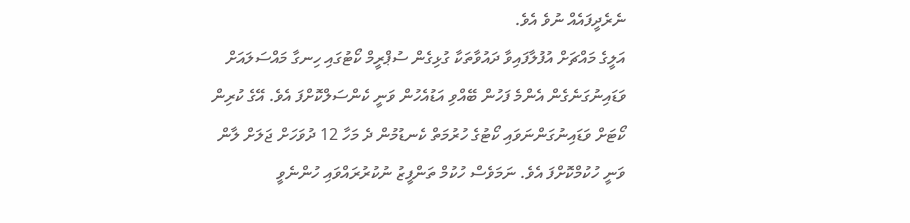ނެރެދީފައެއް ނުވެ އެވެ.
އަލީގެ މައްޗަށް އުފުލާފައިވާ ދައުވާތަކާ ގުޅިގެން ސުޕްރީމް ކޯޓުގައި ހިނގާ މައްސަލައަށް ވަޑައިނުގަނެގެން އެންމެ ފަހުން ބޭއްވި އަޑުއެހުން ވަނީ ކެންސަލްކޮށްފަ އެވެ. އޭގެ ކުރިން ކޯޓަށް ވަޑައިނުގަންނަވައި ކޯޓުގެ ހުރުމަތް ކެނޑުމުން ދެ މަހާ 12 ދުވަހަށް ޖަލަށް ލާން ވަނީ ހުކުމްކޮށްފަ އެވެ. ނަމަވެސް ހުކުމް ތަންފީޒު ނުކުރުރައްވައި ހުންނެވީ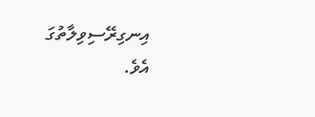އިނގިރޭސިވިލާތުގަ އެވެ.